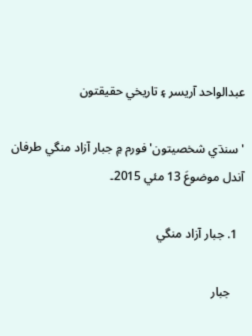عبدالواحد آريسر ۽ تاريخي حقيقتون

'سنڌي شخصيتون' فورم ۾ جبار آزاد منگي طرفان آندل موضوعَ 13 مئي 2015۔

  1. جبار آزاد منگي

    جبار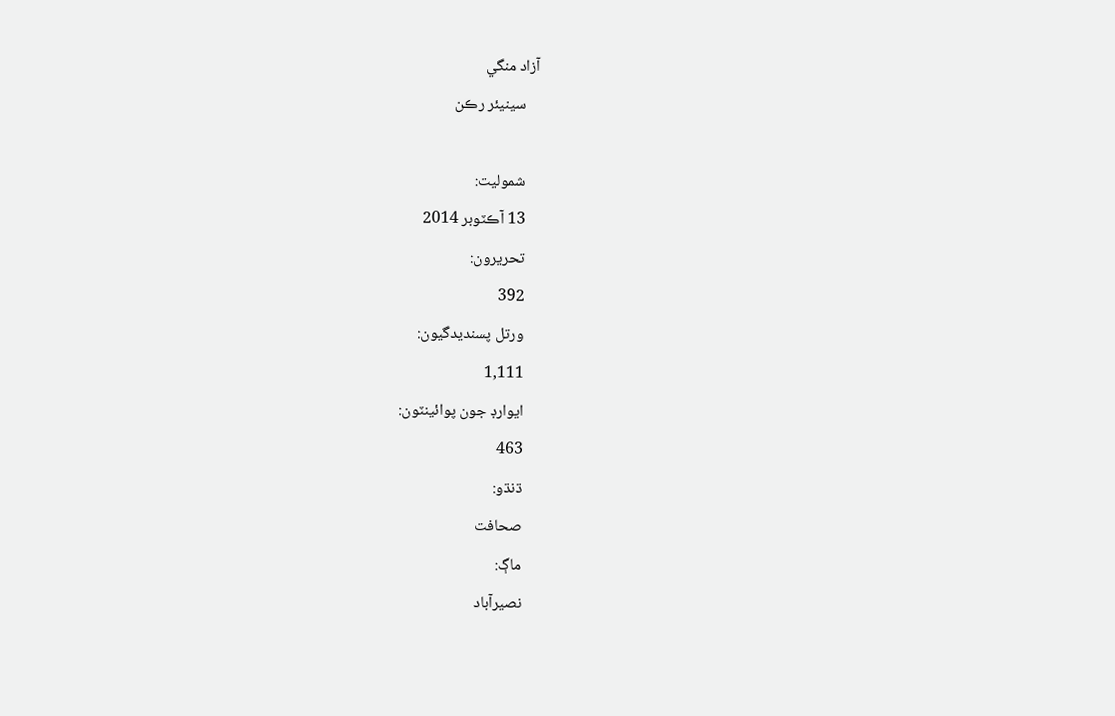آزاد منگي
    سينيئر رڪن

    شموليت:
    13 آڪٽوبر 2014
    تحريرون:
    392
    ورتل پسنديدگيون:
    1,111
    ايوارڊ جون پوائينٽون:
    463
    ڌنڌو:
    صحافت
    ماڳ:
    نصيرآباد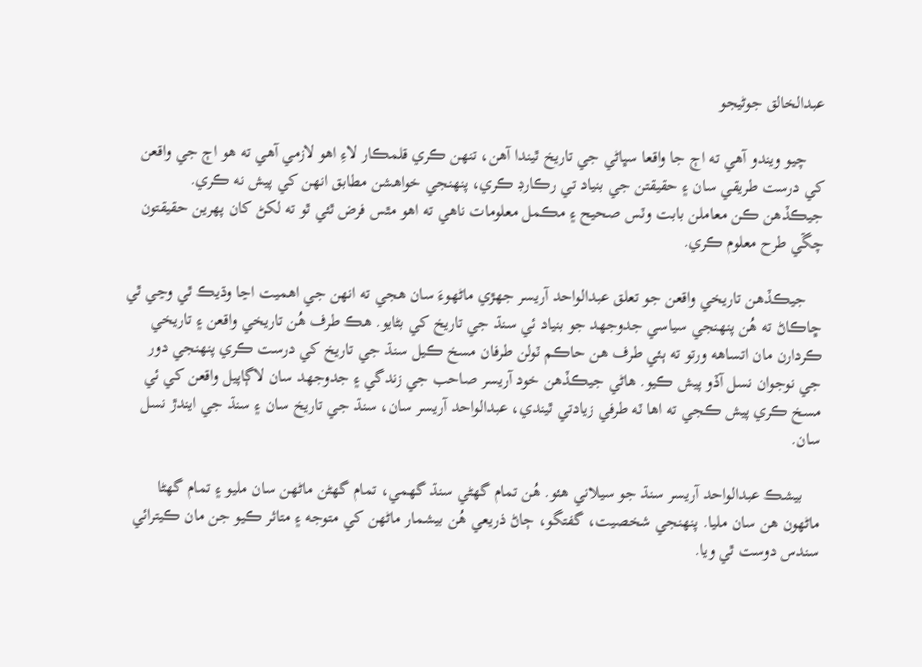عبدالخالق جوڻيجو

    چيو ويندو آهي ته اڄ جا واقعا سڀاڻي جي تاريخ ٿيندا آهن، تنهن ڪري قلمڪار لاءِ اهو لازمي آهي ته هو اڄ جي واقعن کي درست طريقي سان ۽ حقيقتن جي بنياد تي رڪارڊ ڪري، پنهنجي خواهشن مطابق انهن کي پيش نه ڪري. جيڪڏهن ڪن معاملن بابت وٽس صحيح ۽ مڪمل معلومات ناهي ته اهو مٿس فرض ٿئي ٿو ته لکڻ کان پهرين حقيقتون چڱي طرح معلوم ڪري.

    جيڪڏهن تاريخي واقعن جو تعلق عبدالواحد آريسر جهڙي ماڻهوءَ سان هجي ته انهن جي اهميت اڃا وڌيڪ ٿي وڃي ٿي ڇاڪاڻ ته هُن پنهنجي سياسي جدوجهد جو بنياد ئي سنڌ جي تاريخ کي بڻايو. هڪ طرف هُن تاريخي واقعن ۽ تاريخي ڪردارن مان اتساهه ورتو ته ٻئي طرف هن حاڪم ٽولن طرفان مسخ ڪيل سنڌ جي تاريخ کي درست ڪري پنهنجي دور جي نوجوان نسل آڏو پيش ڪيو. هاڻي جيڪڏهن خود آريسر صاحب جي زندگي ۽ جدوجهد سان لاڳاپيل واقعن کي ئي مسخ ڪري پيش ڪجي ته اها ٽه طرفي زيادتي ٿيندي، عبدالواحد آريسر سان، سنڌ جي تاريخ سان ۽ سنڌ جي ايندڙ نسل سان.

    بيشڪ عبدالواحد آريسر سنڌ جو سيلاني هئو. هُن تمام گهڻي سنڌ گهمي، تمام گهڻن ماڻهن سان مليو ۽ تمام گهڻا ماڻهون هن سان مليا. پنهنجي شخصيت، گفتگو، ڄاڻ ذريعي هُن بيشمار ماڻهن کي متوجه ۽ متاثر ڪيو جن مان ڪيترائي سندس دوست ٿي ويا.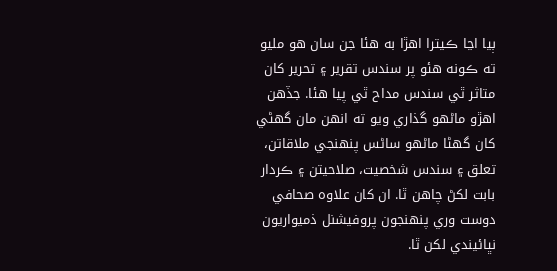ٻيا اڃا ڪيترا اهڙا به هئا جن سان هو مليو ته ڪونه هئو پر سندس تقرير ۽ تحرير کان متاثر ٿي سندس مداح ٿي پيا هئا. جڏهن اهڙو ماڻهو گذاري ويو ته انهن مان گهڻي کان گهڻا ماڻهو ساڻس پنهنجي ملاقاتن، تعلق ۽ سندس شخصيت، صلاحيتن ۽ ڪردار بابت لکڻ چاهن ٿا. ان کان علاوه صحافي دوست وري پنهنجون پروفيشنل ذميواريون نڀائيندي لکن ٿا.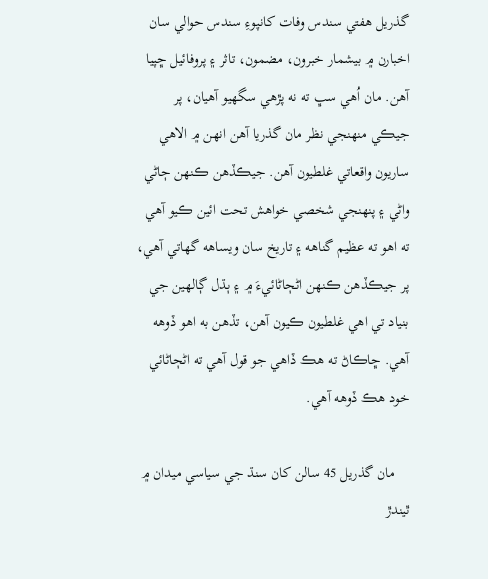گذريل هفتي سندس وفات کانپوءِ سندس حوالي سان اخبارن ۾ بيشمار خبرون، مضمون، تاثر ۽ پروفائيل ڇپيا آهن. مان اُهي سڀ ته نه پڙهي سگهيو آهيان، پر جيڪي منهنجي نظر مان گذريا آهن انهن ۾ الاهي ساريون واقعاتي غلطيون آهن. جيڪڏهن ڪنهن ڄاڻي واڻي ۽ پنهنجي شخصي خواهش تحت ائين ڪيو آهي ته اهو ته عظيم گناهه ۽ تاريخ سان ويساهه گهاتي آهي، پر جيڪڏهن ڪنهن اڻڄاڻائيءَ ۾ ۽ ٻڌل ڳالهين جي بنياد تي اهي غلطيون ڪيون آهن، تڏهن به اهو ڏوهه آهي. ڇاڪاڻ ته هڪ ڏاهي جو قول آهي ته اڻڄاڻائي خود هڪ ڏوهه آهي.

    مان گذريل 45 سالن کان سنڌ جي سياسي ميدان ۾ ٿيندڙ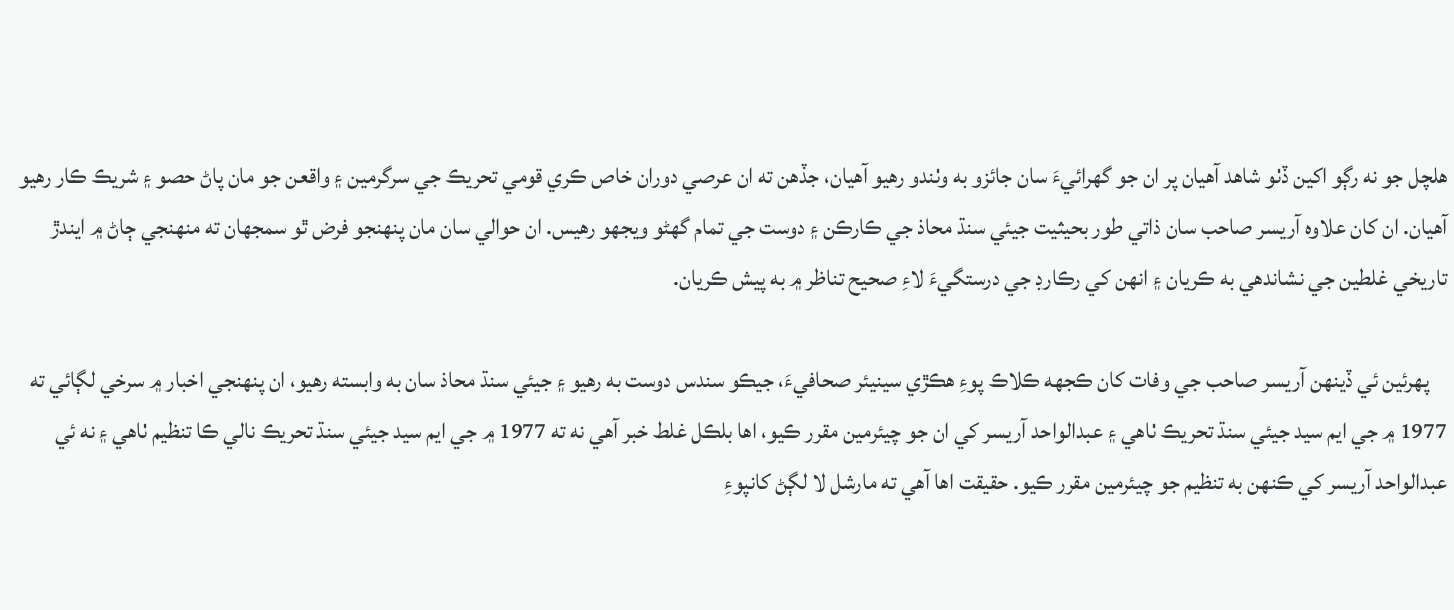هلچل جو نه رڳو اکين ڏٺو شاهد آهيان پر ان جو گهرائيءَ سان جائزو به وٺندو رهيو آهيان، جڏهن ته ان عرصي دوران خاص ڪري قومي تحريڪ جي سرگرمين ۽ واقعن جو مان پاڻ حصو ۽ شريڪ ڪار رهيو آهيان. ان کان علاوه آريسر صاحب سان ذاتي طور بحيثيت جيئي سنڌ محاذ جي ڪارڪن ۽ دوست جي تمام گهڻو ويجهو رهيس. ان حوالي سان مان پنهنجو فرض ٿو سمجهان ته منهنجي ڄاڻ ۾ ايندڙ تاريخي غلطين جي نشاندهي به ڪريان ۽ انهن کي رڪارڊ جي درستگيءَ لاءِ صحيح تناظر ۾ به پيش ڪريان.

    پهرئين ئي ڏينهن آريسر صاحب جي وفات کان ڪجهه ڪلاڪ پوءِ هڪڙي سينيئر صحافيءَ، جيڪو سندس دوست به رهيو ۽ جيئي سنڌ محاذ سان به وابسته رهيو، ان پنهنجي اخبار ۾ سرخي لڳائي ته 1977 ۾ جي ايم سيد جيئي سنڌ تحريڪ ٺاهي ۽ عبدالواحد آريسر کي ان جو چيئرمين مقرر ڪيو، اها بلڪل غلط خبر آهي نه ته 1977 ۾ جي ايم سيد جيئي سنڌ تحريڪ نالي ڪا تنظيم ٺاهي ۽ نه ئي عبدالواحد آريسر کي ڪنهن به تنظيم جو چيئرمين مقرر ڪيو. حقيقت اها آهي ته مارشل لا لڳڻ کانپوءِ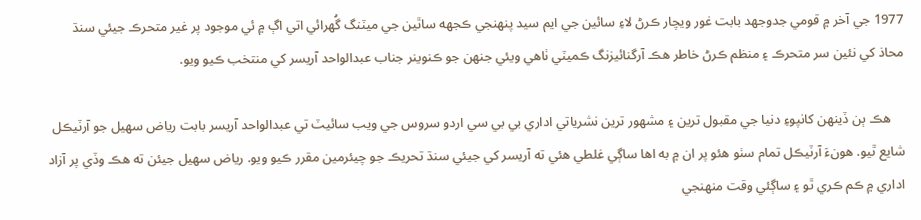1977 جي آخر ۾ قومي جدوجهد بابت غور ويچار ڪرڻ لاءِ سائين جي ايم سيد پنهنجي ڪجهه ساٿين جي ميٽنگ گُهرائي اتي اڳ ۾ ئي موجود پر غير متحرڪ جيئي سنڌ محاذ کي نئين سر متحرڪ ۽ منظم ڪرڻ خاطر هڪ آرگنائيزنگ ڪميٽي ٺاهي ويئي جنهن جو ڪنوينر جناب عبدالواحد آريسر کي منتخب ڪيو ويو.

    هڪ ٻن ڏينهن کانپوءِ دنيا جي مقبول ترين ۽ مشهور ترين نشرياتي اداري بي بي سي اردو سروس جي ويب سائيٽ تي عبدالواحد آريسر بابت رياض سهيل جو آرٽيڪل شايع ٿيو. هونءَ آرٽيڪل تمام سٺو هئو پر ان ۾ به اها ساڳي غلطي هئي ته آريسر کي جيئي سنڌ تحريڪ جو چيئرمين مقرر ڪيو ويو. رياض سهيل جيئن ته هڪ وڏي پر آزاد اداري ۾ ڪم ڪري ٿو ۽ ساڳئي وقت منهنجي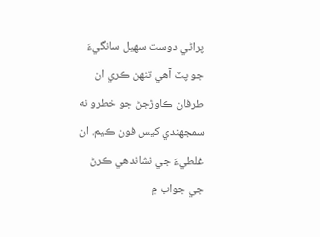پراڻي دوست سهيل سانگيءَ جو پٽ آهي تنهن ڪري ان طرفان ڪاوڙجڻ جو خطرو نه سمجهندي کيس فون ڪيم. ان غلطيءَ جي نشاندهي ڪرڻ جي جواب ۾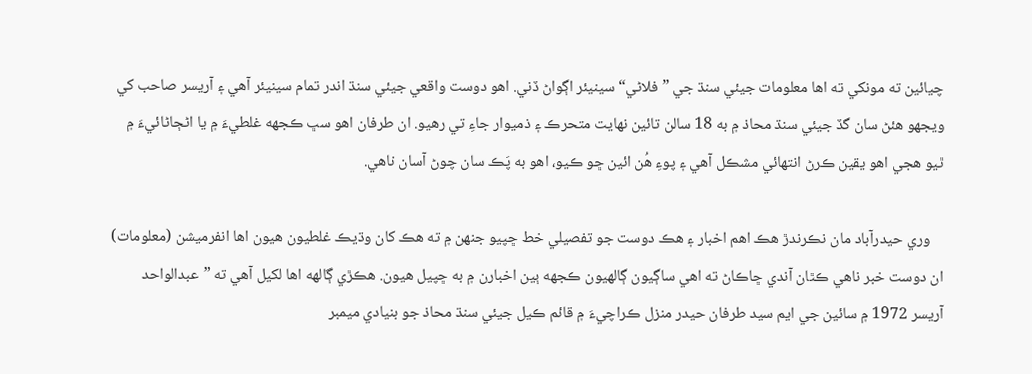چيائين ته مونکي ته اها معلومات جيئي سنڌ جي ”فلاڻي“ سينيئر اڳواڻ ڏني. اهو دوست واقعي جيئي سنڌ اندر تمام سينيئر آهي ۽ آريسر صاحب کي ويجهو هئڻ سان گڏ جيئي سنڌ محاذ ۾ به 18 سالن تائين نهايت متحرڪ ۽ ذميوار جاءِ تي رهيو. ان طرفان اهو سڀ ڪجهه غلطيءَ ۾ يا اڻڄاڻائيءَ ۾ ٿيو هجي اهو يقين ڪرڻ انتهائي مشڪل آهي ۽ پوءِ هُن ائين ڇو ڪيو، اهو به پَڪ سان چوڻ آسان ناهي.

    وري حيدرآباد مان نڪرندڙ هڪ اهم اخبار ۽ هڪ دوست جو تفصيلي خط ڇپيو جنهن ۾ ته هڪ کان وڌيڪ غلطيون هيون اها انفرميشن (معلومات) ان دوست خبر ناهي ڪٿان آندي ڇاڪاڻ ته اهي ساڳيون ڳالهيون ڪجهه ٻين اخبارن ۾ به ڇپيل هيون. هڪڙي ڳالهه اها لکيل آهي ته ”عبدالواحد آريسر 1972 ۾ سائين جي ايم سيد طرفان حيدر منزل ڪراچيءَ ۾ قائم ڪيل جيئي سنڌ محاذ جو بنيادي ميمبر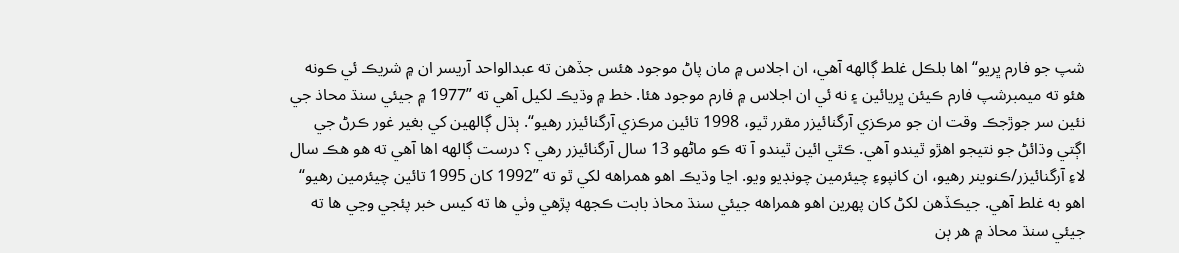شپ جو فارم ڀريو“ اها بلڪل غلط ڳالهه آهي، ان اجلاس ۾ مان پاڻ موجود هئس جڏهن ته عبدالواحد آريسر ان ۾ شريڪ ئي ڪونه هئو ته ميمبرشپ فارم ڪيئن ڀريائين ۽ نه ئي ان اجلاس ۾ فارم موجود هئا. خط ۾ وڌيڪ لکيل آهي ته ”1977 ۾ جيئي سنڌ محاذ جي نئين سر جوڙجڪ وقت ان جو مرڪزي آرگنائيزر مقرر ٿيو، 1998 تائين مرڪزي آرگنائيزر رهيو“. ٻڌل ڳالهين کي بغير غور ڪرڻ جي اڳتي وڌائڻ جو نتيجو اهڙو ٿيندو آهي. ڪٿي ائين ٿيندو آ ته ڪو ماڻهو 13 سال آرگنائيزر رهي ؟ درست ڳالهه اها آهي ته هو هڪ سال لاءِ آرگنائيزر/ڪنوينر رهيو، ان کانپوءِ چيئرمين چونڊيو ويو. اڃا وڌيڪ اهو همراهه لکي ٿو ته ”1992 کان 1995 تائين چيئرمين رهيو“ اهو به غلط آهي. جيڪڏهن لکڻ کان پهرين اهو همراهه جيئي سنڌ محاذ بابت ڪجهه پڙهي وٺي ها ته کيس خبر پئجي وڃي ها ته جيئي سنڌ محاذ ۾ هر ٻن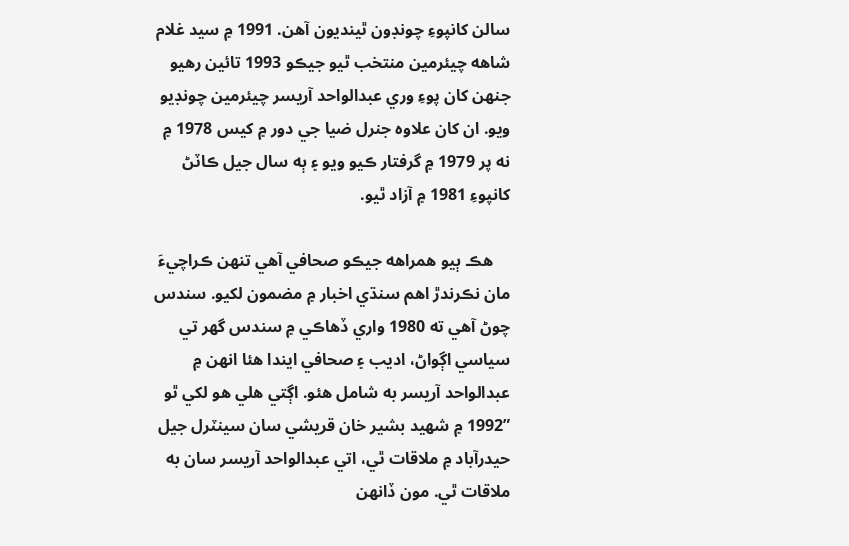سالن کانپوءِ چونڊون ٿينديون آهن. 1991 ۾ سيد غلام شاهه چيئرمين منتخب ٿيو جيڪو 1993 تائين رهيو جنهن کان پوءِ وري عبدالواحد آريسر چيئرمين چونڊيو ويو. ان کان علاوه جنرل ضيا جي دور ۾ کيس 1978 ۾ نه پر 1979 ۾ گرفتار ڪيو ويو ۽ ٻه سال جيل ڪاٽڻ کانپوءِ 1981 ۾ آزاد ٿيو.

    هڪ ٻيو همراهه جيڪو صحافي آهي تنهن ڪراچيءَ مان نڪرندڙ اهم سنڌي اخبار ۾ مضمون لکيو. سندس چوڻ آهي ته 1980 واري ڏهاڪي ۾ سندس گهر تي سياسي اڳواڻ، اديب ۽ صحافي ايندا هئا انهن ۾ عبدالواحد آريسر به شامل هئو. اڳتي هلي هو لکي ٿو ”1992 ۾ شهيد بشير خان قريشي سان سينٽرل جيل حيدرآباد ۾ ملاقات ٿي، اتي عبدالواحد آريسر سان به ملاقات ٿي. مون ڏانهن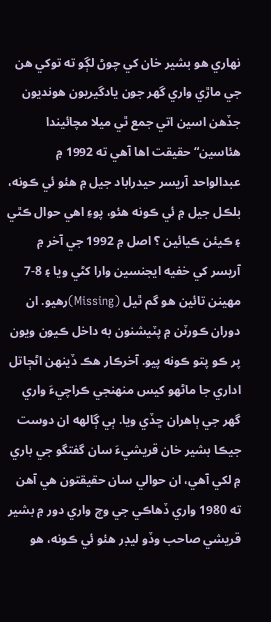نهاري هو بشير خان کي چوڻ لڳو ته توکي هن جي ماڙي واري گهر جون يادگيريون هونديون جڏهن اسين اتي جمع ٿي ميلا مچائيندا هئاسين“ حقيقت اها آهي ته 1992 ۾ عبدالواحد آريسر حيدراباد جيل ۾ هئو ئي ڪونه، بلڪل جيل ۾ ئي ڪونه هئو، پوءِ اهي حوال ڪٿي ۽ ڪيئن ڪيائين ؟ اصل ۾ 1992 جي آخر ۾ آريسر کي خفيه ايجنسين وارا کڻي ويا ۽ 8-7 مهينن تائين هو گم ٿيل (Missing)رهيو. ان دوران ڪورٽن ۾ پٽيشنون به داخل ڪيون ويون پر ڪو پتو ڪونه پيو. آخرڪار هڪ ڏينهن اڻڄاتل اداري جا ماڻهو کيس منهنجي ڪراچيءَ واري گهر جي ٻاهران ڇڏي ويا. ٻي ڳالهه ان دوست جيڪا بشير خان قريشيءَ سان گفتگو جي باري ۾ لکي آهي، ان حوالي سان حقيقتون هي آهن ته 1980 واري ڏهاڪي جي وچ واري دور ۾ بشير قريشي صاحب وڏو ليڊر هئو ئي ڪونه، هو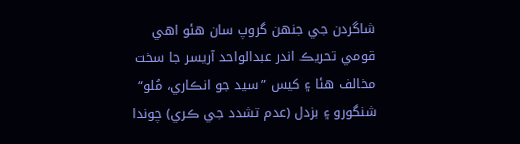شاگردن جي جنهن گروپ سان هئو اهي قومي تحريڪ اندر عبدالواحد آريسر جا سخت مخالف هئا ۽ کيس ”سيد جو انڪاري، مُلو“ شنگورو ۽ بزدل (عدم تشدد جي ڪري) چوندا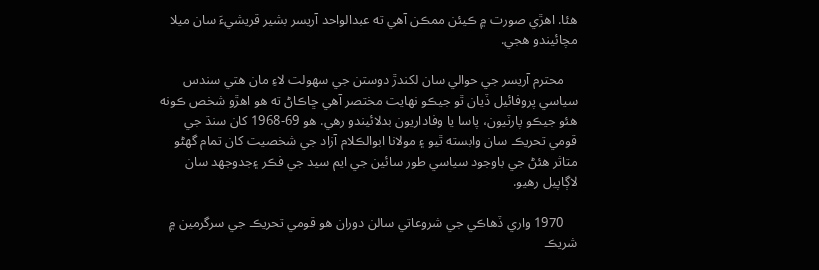هئا. اهڙي صورت ۾ ڪيئن ممڪن آهي ته عبدالواحد آريسر بشير قريشيءَ سان ميلا مچائيندو هجي.

    محترم آريسر جي حوالي سان لکندڙ دوستن جي سهولت لاءِ مان هتي سندس سياسي پروفائيل ڏيان ٿو جيڪو نهايت مختصر آهي ڇاڪاڻ ته هو اهڙو شخص ڪونه هئو جيڪو پارٽيون، پاسا يا وفاداريون بدلائيندو رهي. هو 69-1968 کان سنڌ جي قومي تحريڪ سان وابسته ٿيو ۽ مولانا ابوالڪلام آزاد جي شخصيت کان تمام گهڻو متاثر هئڻ جي باوجود سياسي طور سائين جي ايم سيد جي فڪر ۽جدوجهد سان لاڳاپيل رهيو.

    1970 واري ڏهاڪي جي شروعاتي سالن دوران هو قومي تحريڪ جي سرگرمين ۾ شريڪ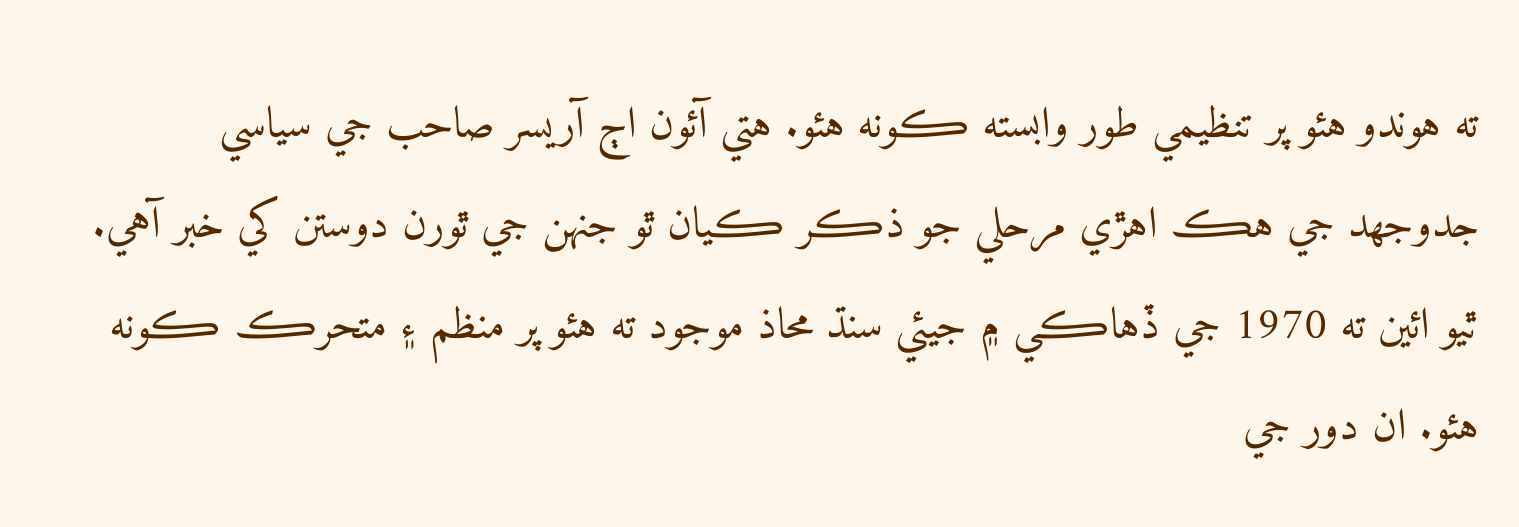ته هوندو هئو پر تنظيمي طور وابسته ڪونه هئو. هتي آئون اڄ آريسر صاحب جي سياسي جدوجهد جي هڪ اهڙي مرحلي جو ذڪر ڪيان ٿو جنهن جي ٿورن دوستن کي خبر آهي. ٿيو ائين ته 1970 جي ڏهاڪي ۾ جيئي سنڌ محاذ موجود ته هئو پر منظم ۽ متحرڪ ڪونه هئو. ان دور جي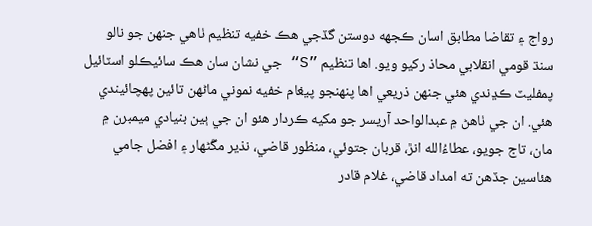رواج ۽ تقاضا مطابق اسان ڪجهه دوستن گڏجي هڪ خفيه تنظيم ٺاهي جنهن جو نالو سنڌ قومي انقلابي محاذ رکيو ويو. اها تنظيم ”S“ جي نشان سان هڪ سائيڪلو اسٽائيل پمفليٽ ڪڍندي هئي جنهن ذريعي اها پنهنجو پيغام خفيه نموني ماڻهن تائين پهچائيندي هئي. ان جي ٺاهڻ ۾ عبدالواحد آريسر جو مکيه ڪردار هئو ان جي ٻين بنيادي ميمبرن ۾ مان، تاج جويو، عطاءُالله انڙ، قربان جتوئي، منظور قاضي، نذير مڱڻهار ۽ افضل جامي هئاسين جڏهن ته امداد قاضي، غلام قادر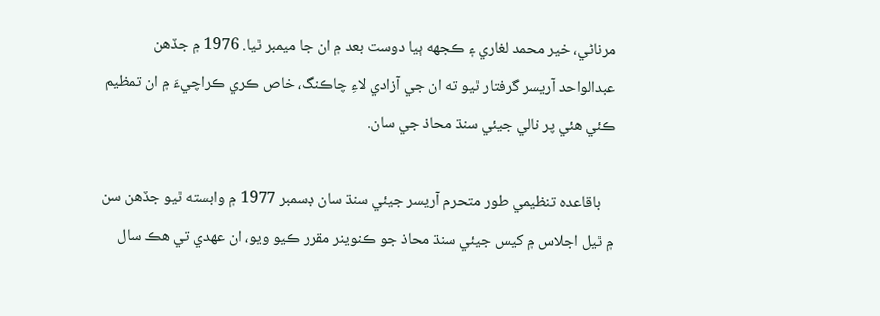مرناڻي، خير محمد لغاري ۽ ڪجهه ٻيا دوست بعد ۾ ان جا ميمبر ٿيا. 1976 ۾ جڏهن عبدالواحد آريسر گرفتار ٿيو ته ان جي آزادي لاءِ چاڪنگ، خاص ڪري ڪراچيءَ ۾ ان تمظيم ڪئي هئي پر نالي جيئي سنڌ محاذ جي سان.

    باقاعده تنظيمي طور متحرم آريسر جيئي سنڌ سان ڊسمبر 1977 ۾ وابسته ٿيو جڏهن سن ۾ ٿيل اجلاس ۾ کيس جيئي سنڌ محاذ جو ڪنوينر مقرر ڪيو ويو، ان عهدي تي هڪ سال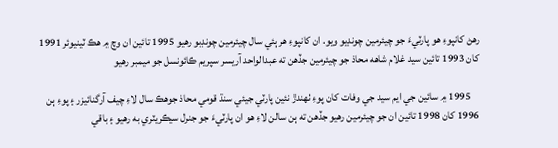رهڻ کانپوءِ هو پارٽيءَ جو چيئرمين چونڊيو ويو. ان کانپوءِ هر ٻئي سال چيئرمين چونڊبو رهيو 1995 تائين ان وچ ۾ هڪ ٽينيوئر 1991 کان 1993 تائين سيد غلام شاهه محاذ جو چيئرمين جڏهن ته عبدالواحد آريسر سپريم ڪائونسل جو ميمبر رهيو

    1995 ۾ سائين جي ايم سيد جي وفات کان پوءِ ٺهندڙ نئين پارٽي جيئي سنڌ قومي محاذ جوهڪ سال لاءِ چيف آرگنائيزر ۽ پوءِ ٻن 1996 کان 1998 تائين ان جو چيئرمين رهيو جڏهن ته ٻن سالن لاءِ هو ان پارٽيءَ جو جنرل سيڪريٽري به رهيو ۽ باقي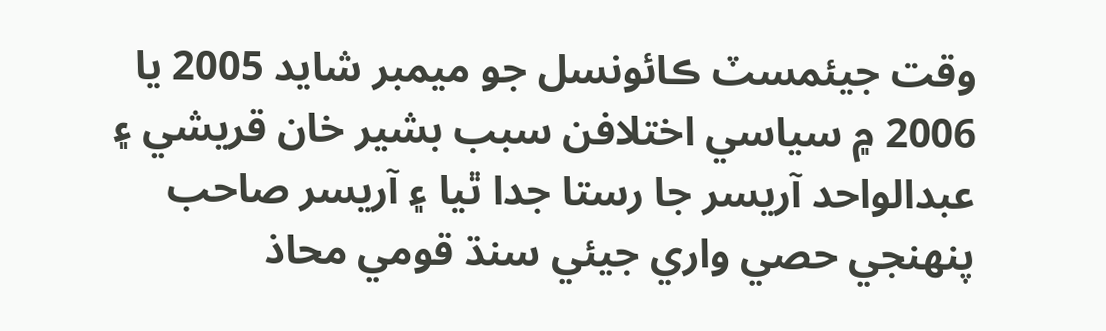وقت جيئمسٽ ڪائونسل جو ميمبر شايد 2005 يا 2006 ۾ سياسي اختلافن سبب بشير خان قريشي ۽ عبدالواحد آريسر جا رستا جدا ٿيا ۽ آريسر صاحب پنهنجي حصي واري جيئي سنڌ قومي محاذ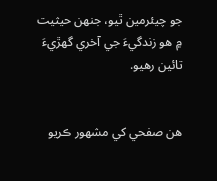جو چيئرمين ٿيو، جنهن حيثيت ۾ هو زندگيءَ جي آخري گهڙيءَ تائين رهيو.


هن صفحي کي مشهور ڪريو